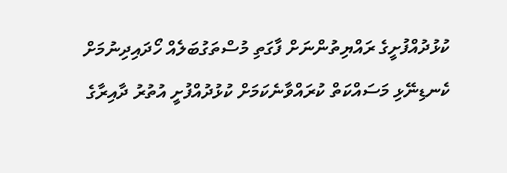ކުޅުދުއްފުށީގެ ރައްޔިތުންނަށް ފާގަތި މުސްތަގުބަލެއް ހޯދައިދިނުމަށް ކެނޑިނޭޅި މަސައްކަތް ކުރައްވާނެކަމަށް ކުޅުދުއްފުށީ އުތުރު ދާއިރާގެ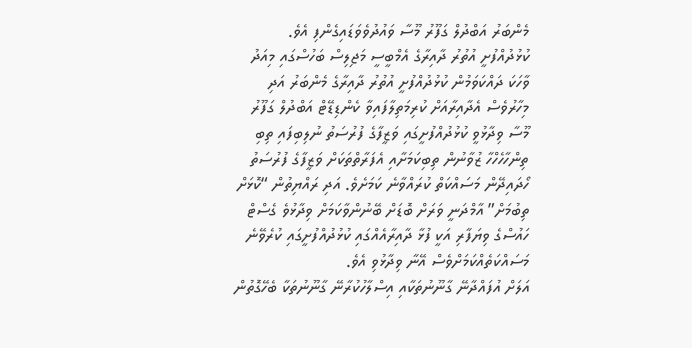މެންބަރު އަބްދުލް ގަފޫރު މޫސާ ވައުދުވެވަޑައިގެންފި އެވެ.
ކުޅުދުއްފުށީ އުތުރު ދާއިރާގެ އެމްބީސީ މަޖިލިސް ބަހުސްގައި މިއަދު ވާހަކަ ދައްކަވަމުން ކުޅުދުއްފުށީ އުތުރު ދާއިރާގެ މެންބަރު އަދި މިހާރުވެސް އެދާއިރާއަށް ކުރިމަތިލާފައިވާ ކެންޑިޑޭޓް އަބްދުލް ގަފޫރު މޫސާ ވިދާޅުވީ ކުޅުދުއްފުށީގައި ވަޒީފާގެ ފުރުސަތު ނުލިބިފައި ތިބި ތިންހާހެހްހާ ޒުވާނުން ތިބިކަމަށާއި އެފަރާތްތަކަށް ވަޒީފާގެ ފުރުސަތު ހޯދައިދޭން މަސައްކަތް ކުރައްވާނެ ކަމަށެވެ. އަދި ރައްޔިތުން “ކޮޅަށް ތިބުމަށް” އާމްދަނީ ވަރަށް ބޮޑަށް ބޭނުންވާކަމަށް ވިދާޅުވެ ގެސްޓް ހައުސްގެ ވިޔަފާރި އަކީ ފުޅާ ދާއިރާއެއްގައި ކުޅުދުއްފުށީގައި ކުރެވޭނެ މަސައްކަތެއްކަމަށްވެސް އޭނާ ވިދާޅުވި އެވެ.
އަލަށް އުފައްދާނޭ ގާނޫނުތަކާއި އިސްލާހުކުރާނޭ ގާނޫނުތަކާ ބެހޭގޮތުން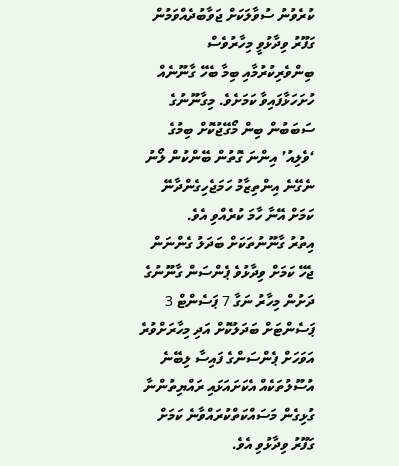ކުރެވުނު ސުވާލަކަށް ޖަވާބުދެއްވަމުން ގަފޫރު ވިދާޅުވީ މިހާރުވެސް ބިންވެރިކުރުމާއި ބިމާ ބެހޭ ގާނޫނެއް ހުށަހަޅާފައިވާ ކަމަށެވެ. މިގާނޫނުގެ ސަބަބުން ބިން މޯގޭޖުކޮށް ބިމުގެ ‘ވެލިއު’ އިންނަ ގޮތުން ބޭންކުން ލޯނު ނެގޭނެ އިންތިޒާމު ހަމަޖެހިގެންދާނޭ ކަމަށް އޭނާ ހާމަ ކުރެއްވި އެވެ.
އިތުރު ގާނޫނުތަކަށް ބަދަލު ގެންނަން ޖެހޭ ކަމަށް ވިދާޅުވެ ޕެންސަން ގާނޫނުގެ ދަށުން މިހާރު ނަގާ 7 ޕަސެންޓް 3 ޕަސެންޓަށް ބަދަލުކޮށް އަދި މިހާރަށްވުރެ އަވަހަށް ޕެންސަންގެ ފައިސާ ލިބޭނެ އުސޫލުތަކެއް އެކަށައަޅައި ރައްޔިތުންނާ ގުޅިގެން މަސައްކަތްކުރައްވާނެ ކަމަށް ގަފޫރު ވިދާޅުވި އެވެ.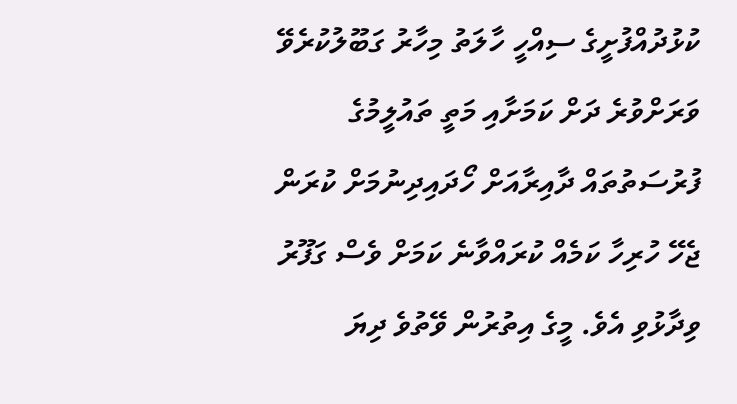ކުޅުދުއްފުށީގެ ސިއްހީ ހާލަތު މިހާރު ގަބޫލުކުރެވޭ ވަރަށްވުރެ ދަށް ކަމަށާއި މަތީ ތައުލީމުގެ ފުރުސަތުތައް ދާއިރާއަށް ހޯދައިދިނުމަށް ކުރަން ޖެހޭ ހުރިހާ ކަމެއް ކުރައްވާނެ ކަމަށް ވެސް ގަފޫރު ވިދާޅުވި އެވެ. މީގެ އިތުރުން ވޭތުވެ ދިޔަ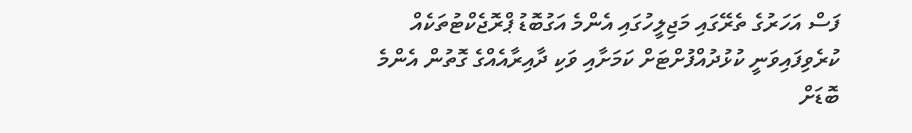ފަސް އަހަރުގެ ތެރޭގައި މަޖިލީހުގައި އެންމެ އަގުބޮޑު ޕްރޮޖެކްޓުތަކެއް ކުރެވިފައިވަނީ ކުޅުދުއްފުށްޓަށް ކަމަށާއި ވަކި ދާއިރާއެއްގެ ގޮތުން އެންމެ ބޮޑަށް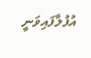އުފުލާފައިވަނީ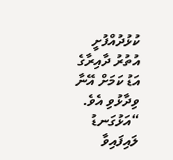ކުޅުދުއްފުށީ އުތުރު ދާއިރާގެ އަޑު ކަމަށް އޭނާ ވިދާޅުވި އެވެ.
“އަޅުގަނޑު ލައިފައިވާ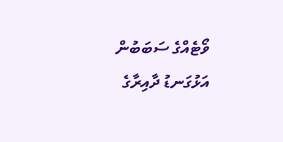ވޯޓެއްގެ ސަބަބުން އަޅުގަނޑު ދާއިރާގެ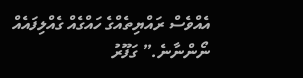އެއްވެސް ރައްޔިތެއްގެ ހައްގެއް ގެއްލިފައެއް ނޯންނާނެ.” ގަފޫރު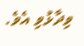ވިދާޅުވި އެވެ.